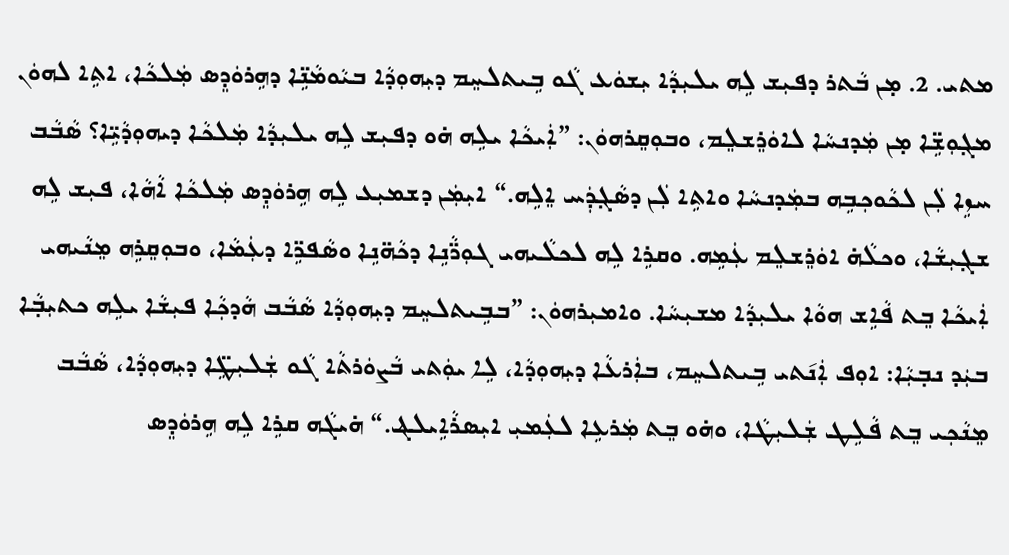ܡܬ‌ܝ. 2. ܡ̣ܢ ܒܵܬܪ ܕܦܝܼܫ ܠܹܗ ܝܠܝܼܕܵܐ ܝܼܫܘܿܥ ܓܵܘ ܒܹܝܬܠܚܸܡ ܕܝܼܗܘܼܕܵܐ ܒܝܵܘܡܵܢܹ̈ܐ ܕܗܹܪܘܿܕܸܣ ܡܲܠܟܵܐ، ܐܬܹ‌ܐ ܠܗܘܿܢ ܡܓ݂ܘܼܫܹ̈ܐ ܡ̣ܢ ܡܲܕܢܚܵܐ ܠܐܘܿܪܸܫܠܸܡ، ܘܒܘܼܩܸܪܗܘܿܢ: ”ܐܲܝܟܵܐ ܝܠܹܗ ܗ̇ܘ ܕܦܝܼܫ ܠܹܗ ܝܠܝܼܕܵܐ ܡܲܠܟܵܐ ܕܝܗܘܼܕܵܝܹ̈ܐ؟ ܣܵܒܵܒ ܚܙܹܐ ܠܲܢ ܠܟܵܘܟ݂ܒܹܗ ܒܡܲܕܢܚܵܐ ܘܐܬܹ‌ܐ ܠܲܢ ܕܣܵܓ݂ܕܲܚ ܐܸܠܹܗ.“ ܐܝܼܡܲܢ ܕܫܡܝܼܥ ܠܹܗ ܗܹܪܘܿܕܸܣ ܡܲܠܟܵܐ ܐܵܗܵܐ، ܦܝܼܫ ܠܹܗ ܫܓ݂ܝܼܫܵܐ، ܘܟܠܵܗ̇ ܐܘܿܪܸܫܠܸܡ ܥܲܡܹܗ. ܘܩܪܹܐ ܠܹܗ ܠܟܠܵܝܗ‌ܝ ܓܘܼܪ̈ܵܢܹܐ ܕܟܵܗ̈ܢܹܐ ܘܣܵܦܪܹ̈ܐ ܕܥܲܡܵܐ، ܘܒܘܼܩܸܪܹܗ ܡܸܢܵܝܗ‌ܝ ܐܲܝܟܵܐ ܒܸܬ ܦܵܐܹܫ ܗܘܵܐ ܝܠܝܼܕܵܐ ܡܫܝܼܚܵܐ. ܘܐܡܝܼܪܗܘܿܢ: ”ܒܒܹܝܬܠܚܸܡ ܕܝܼܗܘܼܕܵܐ ܣܵܒܵܒ ܗܵܕܟ݂ܵܐ ܦܝܼܫܵܐ ܝܠܹܗ ܟܬܝܼܒ݂ܵܐ ܒܝܲܕ ܢܒ݂ܝܼܵܐ: ܐܘܼܦ ܐܲܢ݇ܬ‌ܝ ܒܹܝܬܠܚܸܡ، ܒܐܲܪܥܵܐ ܕܝܼܗܘܼܕܵܐ، ܠܹܐ ܝܘܲܬ‌ܝ ܒܵܨܘܿܪܬܵ‌ܐ ܓܵܘ ܫܲܠܝܼܛܹ̈ܐ ܕܝܼܗܘܼܕܵܐ، ܣܵܒܵܒ ܡܸܢܵܟ݂ܝ ܒܸܬ ܦܵܠܹܛ ܫܲܠܝܼܛܵܐ، ܘܗ̇ܘ ܒܸܬ ܡܲܪܥܹܐ ܠܥܲܡܝܼ ܐܝܼܣܪܵܐܹܝܠܔ.“ ܗ̇ܝܓܵܗ ܩܪܹܐ ܠܹܗ ܗܹܪܘܿܕܸܣ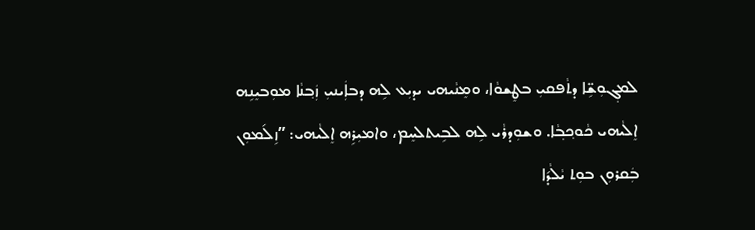ܠܡܓ݂ܘܼܫܹ̈ܐ ܕܬܵܦܩܝܼ ܒܛܸܫܘܵܐ، ܘܡܸܢܵܝܗ‌ܝ ܝܕܝܼܥ ܠܹܗ ܕܒܐܲܝܢܝܼ ܙܲܒ݂ܢܵܐ ܡܘܼܒܝܸܢܹܗ ܐܸܠܵܝܗ‌ܝ ܟܵܘܟ݂ܒ݂ܵܐ. ܘܫܘܼܕܪܵܝ ܠܹܗ ܠܒܹܝܬܠܚܸܡ، ܘܐܡܝܼܪܹܗ ܐܸܠܵܝܗ‌ܝ: ”ܙܹܠ݇ܡܘܼܢ ܒܲܩܪܘܼܢ ܒܘܼܬ ܝܵܠܵܕ݇ܐ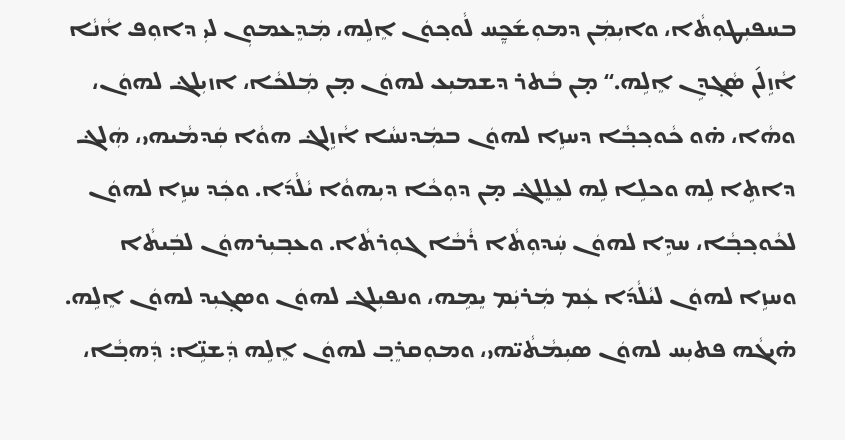ܒܚܦܝܼܛܘܼܬܵ‌ܐ، ܘܐܝܼܡܲܢ ܕܡܘܼܫ݇ܟ̰ܸܚ ܠܵܘܟ݂ܘܿܢ ܐܸܠܹܗ، ܡܲܕܸܥܡܘܼܢ ܠܝܼ ܕܐܘܼܦ ܐܵܢܵܐ ܐܵܙܹܠ݇ܢ ܣܵܓ݂ܕܹܢ ܐܸܠܹܗ.“ ܡ̣ܢ ܒܵܬܪ ܕܫܡܝܼܥ ܠܗܘܿܢ ܡ̣ܢ ܡܲܠܟܵܐ، ܐܙܝܼܠܔ ܠܗܘܿܢ، ܘܗܵܐ، ܗ̇ܘ ܟܵܘܟ݂ܒ݂ܵܐ ܕܚܙܹܐ ܠܗܘܿܢ ܒܡܲܕܢܚܵܐ ܐܵܙܹܠܔ ܗܘܵܐ ܩܲܕܡܵܝܗ‌ܝ، ܗܲܠܔ ܕܐܬܹ‌ܐ ܠܹܗ ܘܟܠܹܐ ܠܹܗ ܠܥܸܠܸܠܔ ܡ̣ܢ ܕܘܼܟܵܐ ܕܝܼܗܘܵܐ ܝܵܠܵܕ݇ܐ. ܘܟܲܕ ܚܙܹܐ ܠܗܘܿܢ ܠܟܵܘܟ݂ܒ݂ܵܐ، ܚܕܹܐ ܠܗܘܿܢ ܚܲܕܘܼܬܵ‌ܐ ܪܵܒܵܐ ܓܘܼܪܬܵ‌ܐ. ܘܥܒ݂ܝܼܪܗܘܿܢ ܠܒܲܝܬܵ‌ܐ ܘܚܙܹܐ ܠܗܘܿܢ ܠܝܵܠܵܕ݇ܐ ܥܲܡ ܡܲܪܝܲܡ ܝܸܡܹܗ، ܘܢܦܝܼܠܔ ܠܗܘܿܢ ܘܣܓ݂ܝܼܕ ܠܗܘܿܢ ܐܸܠܹܗ. ܗ̇ܝܓܵܗ ܦܬܝܼܚ ܠܗܘܿܢ ܣܝܼܡܵܬܵܝ̈ܗ‌ܝ، ܘܡܘܼܩܪܸܒ݂ ܠܗܘܿܢ ܐܸܠܹܗ ܕܲܫܢܹ̈ܐ: ܕܲܗܒ݂ܵܐ،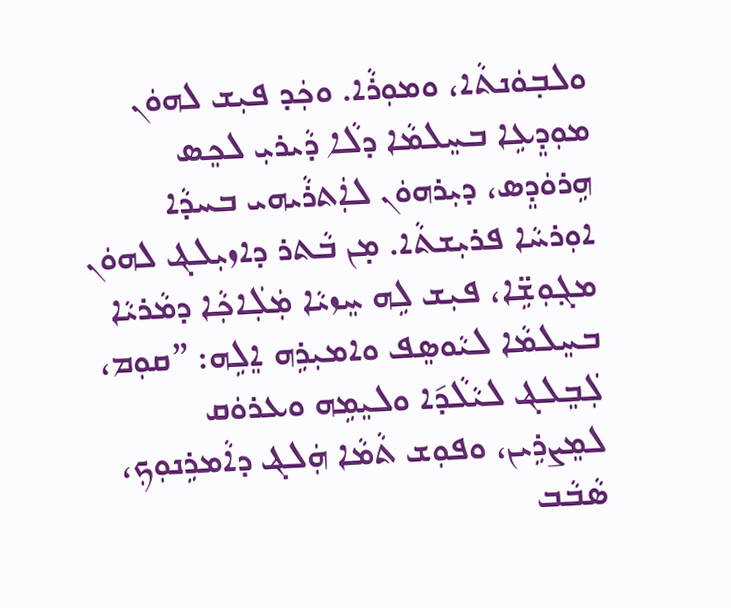ܘܠܒ݂ܘܿܢܬܵ‌ܐ، ܘܡܘܼܪܵܐ. ܘܟܲܕ ܦܝܼܫ ܠܗܘܿܢ ܡܘܼܕܸܥܹܐ ܒܚܸܠܡܵܐ ܕܠܵܐ ܕܵܝܪܝܼ ܠܟܸܣ ܗܹܪܘܿܕܸܣ، ܕܝܼܪܗܘܿܢ ܠܐܲܬܪܵܝܗ‌ܝ ܒܚܕܵܐ ܐܘܼܪܚܵܐ ܦܪܝܼܫܬܵ‌ܐ. ܡ̣ܢ ܒܵܬܪ ܕܐܙܝܼܠܔ ܠܗܘܿܢ ܡܓ݂ܘܼܫܹ̈ܐ، ܦܝܼܫ ܠܹܗ ܚܸܙܝܵܐ ܡܲܠܲܐܟ݂ܵܐ ܕܡܵܪܝܵܐ ܒܚܸܠܡܵܐ ܠܝܵܘܣܸܦ ܘܐܡܝܼܪܹܗ ܐܸܠܹܗ: ”ܩܘܼܡ، ܠܲܒܸܠܔ ܠܝܵܠܵܕ݇ܐ ܘܠܝܸܡܹܗ ܘܥܪܘܿܩ ܠܡܸܨܪܹܝܢ، ܘܦܘܼܫ ܬܵܡܵܐ ܗܲܠܔ ܕܐܵܡܪܹܢܘܼܟ݂، ܣܵܒܵܒ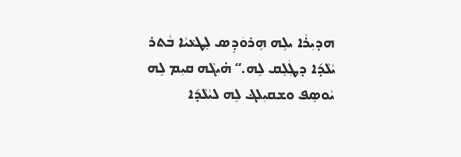ܗܕܝܼܪܵܐ ܝܠܹܗ ܗܹܪܘܿܕܸܣ ܠܸܛܥܵܝܵܐ ܒܵܬܪ ܝܵܠܵܕ݇ܐ ܕܛܲܠܸܩ ܠܹܗ.“ ܗ̇ܝܓܵܗ ܩܝܼܡ ܠܹܗ ܝܵܘܣܸܦ ܘܫܩܝܼܠܔ ܠܹܗ ܠܝܵܠܵܕ݇ܐ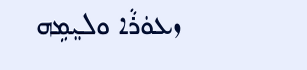ܙܥܘܿܪܵܐ ܘܠܝܸܡܹܗ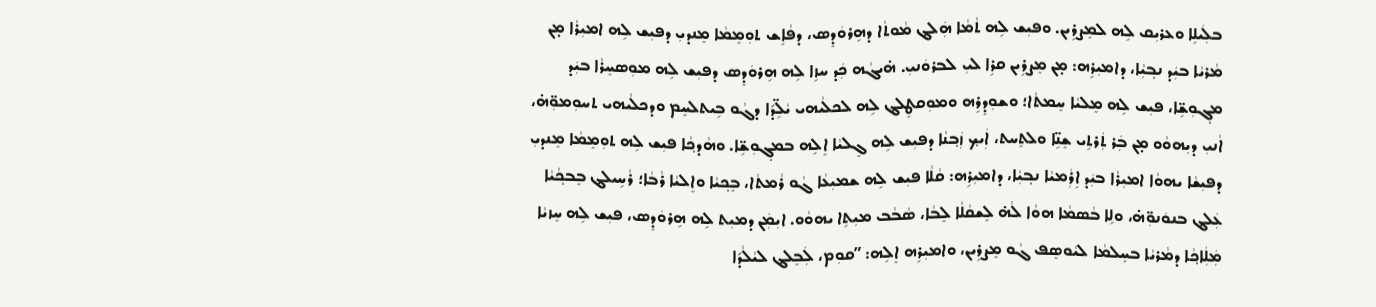ܒܠܲܝܠܹܐ ܘܥܪܝܼܩ ܠܹܗ ܠܡܸܨܪܹܝܢ. ܘܦܝܼܫ ܠܹܗ ܬܵܡܵܐ ܗܲܠܔ ܡܵܘܬܵ‌ܐ ܕܗܹܪܘܿܕܸܣ، ܕܦܵܐܹܫ ܬܘܼܡܸܡܵܐ ܡܸܢܕܝܼ ܕܦܝܼܫ ܠܹܗ ܐܡܝܼܪܵܐ ܡ̣ܢ ܡܵܪܝܵܐ ܒܝܲܕ ܢܒ݂ܝܼܵܐ، ܕܐܡܝܼܪܹܗ: ܡ̣ܢ ܡܸܨܪܹܝܢ ܩܪܹܐ ܠܝܼ ܠܒܪܘܿܢܝܼ. ܗ̇ܝܓܵܗ ܟܲܕ ܚܙܹܐ ܠܹܗ ܗܹܪܘܿܕܸܣ ܕܦܝܼܫ ܠܹܗ ܡܘܼܣܚܸܪܵܐ ܒܝܲܕ ܡܓ݂ܘܼܫܹ̈ܐ، ܦܝܼܫ ܠܹܗ ܡܸܠܝܵܐ ܚܸܡܬܵ‌ܐ؛ ܘܫܘܼܕܸܪܹܗ ܘܡܘܼܩܛܸܠܔ ܠܹܗ ܠܟܠܵܝܗ‌ܝ ܝܵܠܹ̈ܕ݇ܐ ܕܓܵܘ ܒܹܝܬܠܚܸܡ ܘܕܟܠܵܝܗ‌ܝ ܬܚܘܼܡܘܼ̈ܗ̇، ܐܵܢܝܼ ܕܝܼܗܘܵܘ ܡ̣ܢ ܒܲܪ ܬܲܪܬܹܝ ܫܸܢܹ̈ܐ ܘܠܬܸܚܬ، ܐܲܝܟ݂ ܙܲܒ݂ܢܵܐ ܕܦܝܼܫ ܠܹܗ ܓܸܠܝܵܐ ܐܸܠܹܗ ܒܡܓ݂ܘܼܫܹ̈ܐ. ܘܗܵܕܟ݂ܵܐ ܦܝܼܫ ܠܹܗ ܬܘܼܡܸܡܵܐ ܡܸܢܕܝܼ ܕܦܝܼܫܵܐ ܝܗܘܵܐ ܐܡܝܼܪܵܐ ܒܝܲܕ ܐܹܪܲܡܝܵܐ ܢܒ݂ܝܼܵܐ، ܕܐܡܝܼܪܹܗ: ܩܵܠܵܐ ܦܝܼܫ ܠܹܗ ܫܡܝܼܥܵܐ ܓܵܘ ܪܵܡܬܵ‌ܐ، ܒܸܟ݂ܝܵܐ ܘܐܸܠܝܵܐ ܪܵܒܵܐ؛ ܪܵܚܹܝܠܔ ܒܸܒܟ݂ܵܝܵܐ ܥܲܠܔ ܒܢܘܿܢܘܼ̈ܗ̇، ܘܠܹܐ ܒܵܣܡܵܐ ܗܘܵܐ ܠܵܗ̇ ܠܸܫܩܵܠܵܐ ܠܸܒܵܐ، ܣܵܒܵܒ ܡܝܼܬܹ‌ܐ ܝܗܘܵܘ. ܐܝܼܡܲܢ ܕܡܝܼܬ ܠܹܗ ܗܹܪܘܿܕܸܣ، ܦܝܼܫ ܠܹܗ ܚܸܙܝܵܐ ܡܲܠܲܐܟ݂ܵܐ ܕܡܵܪܝܵܐ ܒܚܸܠܡܵܐ ܠܝܵܘܣܸܦ ܓܵܘ ܡܸܨܪܹܝܢ، ܘܐܡܝܼܪܹܗ ܐܸܠܹܗ: ”ܩܘܼܡ، ܠܲܒܸܠܔ ܠܝܵܠܵܕ݇ܐ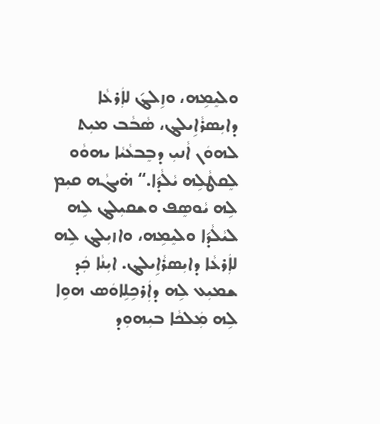ܘܠܝܸܡܹܗ، ܘܙܹܠܔ݇ ܠܐܲܪܥܵܐ ܕܐܝܼܣܪܵܐܹܝܠܔ، ܣܵܒܵܒ ܡܝܼܬ ܠܗܘܿܢ ܐܵܢܝܼ ܕܒܸܒܥܵܝܵܐ ܝܗܘܵܘ ܠܸܩܛܵܠܹܗ ܝܵܠܵܕ݇ܐ.“ ܗ̇ܝܓܵܗ ܩܝܼܡ ܠܹܗ ܝܵܘܣܸܦ ܘܫܩܝܼܠܔ ܠܹܗ ܠܝܵܠܵܕ݇ܐ ܘܠܝܸܡܹܗ، ܘܐܙܝܼܠܔ ܠܹܗ ܠܐܲܪܥܵܐ ܕܐܝܼܣܪܵܐܹܝܠܔ. ܐܝܼܢܵܐ ܟܲܕ ܫܡܝܼܥ ܠܹܗ ܕܐܲܪܟܹܠܹܐܘܿܣ ܗܘܹܐ ܠܹܗ ܡܲܠܟܵܐ ܒܝܼܗܘܼܕ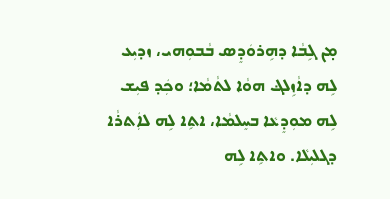ܡ̣ܢ ܓܹܒܵܐ ܕܗܹܪܘܿܕܸܣ ܒܵܒܘܼܗ‌ܝ، ܙܕܝܼܥ ܠܹܗ ܕܐܵܙܹܠܔ ܗܘܵܐ ܠܬܵܡܵܐ؛ ܘܟܲܕ ܦܝܼܫ ܠܹܗ ܡܘܼܕܸܥܵܐ ܒܚܸܠܡܵܐ، ܐܬܹ‌ܐ ܠܹܗ ܠܐܲܬܪܵܐ ܕܓܠܝܼܠܵܐ. ܘܐܬܹ‌ܐ ܠܹܗ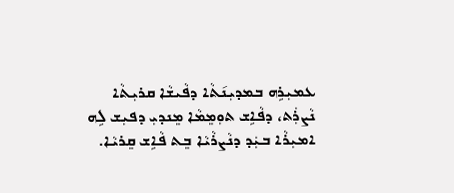ܥܡܝܼܪܹܗ ܒܡܕܝܼܢ݇ܬܵ‌ܐ ܕܦܵܝܫܵܐ ܩܪܝܼܬܵ‌ܐ ܢܵܨܪܲܬ، ܕܦܵܐܹܫ ܬܘܼܡܸܡܵܐ ܡܸܢܕܝܼ ܕܦܝܼܫ ܠܹܗ ܐܡܝܼܪܵܐ ܒܝܲܕ ܕܢܵܨܪܵܝܵܐ ܒܸܬ ܦܵܐܹܫ ܩܸܪܝܵܐ.